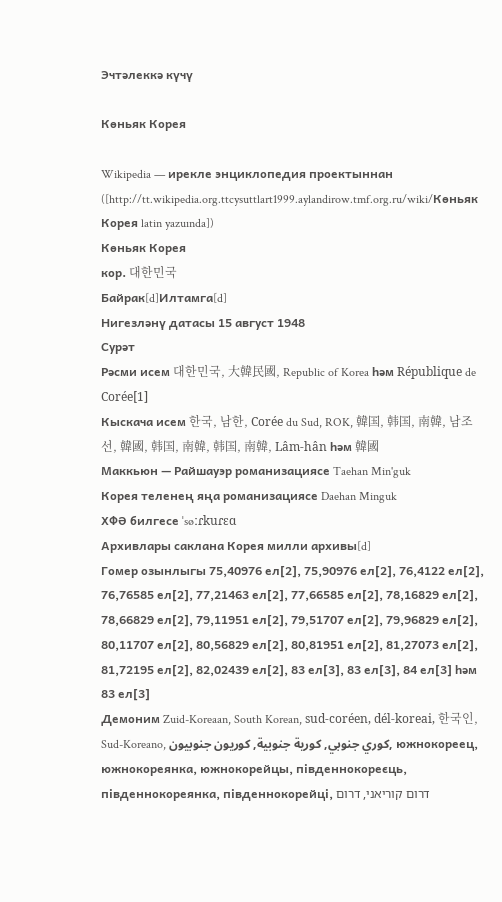Эчтәлеккә күчү

Көньяк Корея

Wikipedia — ирекле энциклопедия проектыннан ([http://tt.wikipedia.org.ttcysuttlart1999.aylandirow.tmf.org.ru/wiki/Көньяк Корея latin yazuında])
Көньяк Корея
кор. 대한민국
Байрак[d]Илтамга[d]
Нигезләнү датасы 15 август 1948
Сурәт
Рәсми исем 대한민국, 大韓民國, Republic of Korea һәм République de Corée[1]
Кыскача исем 한국, 남한, Corée du Sud, ROK, 韓国, 韩国, 南韓, 남조선, 韓國, 韩国, 南韓, 韩国, 南韓, Lâm-hân һәм 韓國
Маккьюн — Райшауэр романизациясе Taehan Min'guk
Корея теленең яңа романизациясе Daehan Minguk
ХФӘ билгесе ˈsøːɾkuɾɛɑ
Архивлары саклана Корея милли архивы[d]
Гомер озынлыгы 75,40976 ел[2], 75,90976 ел[2], 76,4122 ел[2], 76,76585 ел[2], 77,21463 ел[2], 77,66585 ел[2], 78,16829 ел[2], 78,66829 ел[2], 79,11951 ел[2], 79,51707 ел[2], 79,96829 ел[2], 80,11707 ел[2], 80,56829 ел[2], 80,81951 ел[2], 81,27073 ел[2], 81,72195 ел[2], 82,02439 ел[2], 83 ел[3], 83 ел[3], 84 ел[3] һәм 83 ел[3]
Демоним Zuid-Koreaan, South Korean, sud-coréen, dél-koreai, 한국인, Sud-Koreano, كوري جنوبي, كورية جنوبية, كوريون جنوبيون, южнокореец, южнокореянка, южнокорейцы, південнокореєць, південнокореянка, південнокорейці, דרום קוריאני, דרום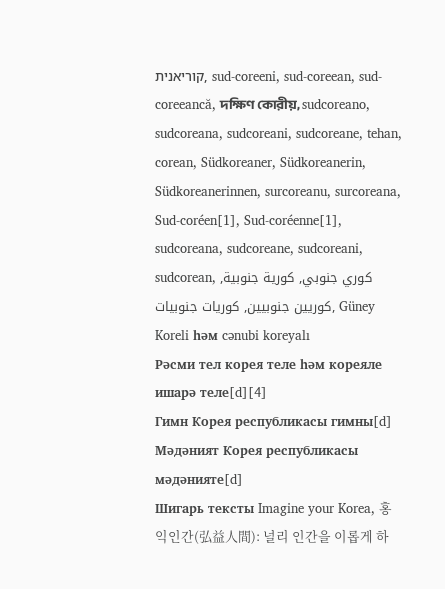קוריאנית, sud-coreeni, sud-coreean, sud-coreeancă, দক্ষিণ কোরীয়, sudcoreano, sudcoreana, sudcoreani, sudcoreane, tehan, corean, Südkoreaner, Südkoreanerin, Südkoreanerinnen, surcoreanu, surcoreana, Sud-coréen[1], Sud-coréenne[1], sudcoreana, sudcoreane, sudcoreani, sudcorean, كوري جنوبي, كورية جنوبية, كوريين جنوبيين, كوريات جنوبيات, Güney Koreli һәм cənubi koreyalı
Рәсми тел корея теле һәм кореяле ишарә теле[d][4]
Гимн Корея республикасы гимны[d]
Мәдәният Корея республикасы мәдәнияте[d]
Шигарь тексты Imagine your Korea, 홍익인간(弘益人間): 널리 인간을 이롭게 하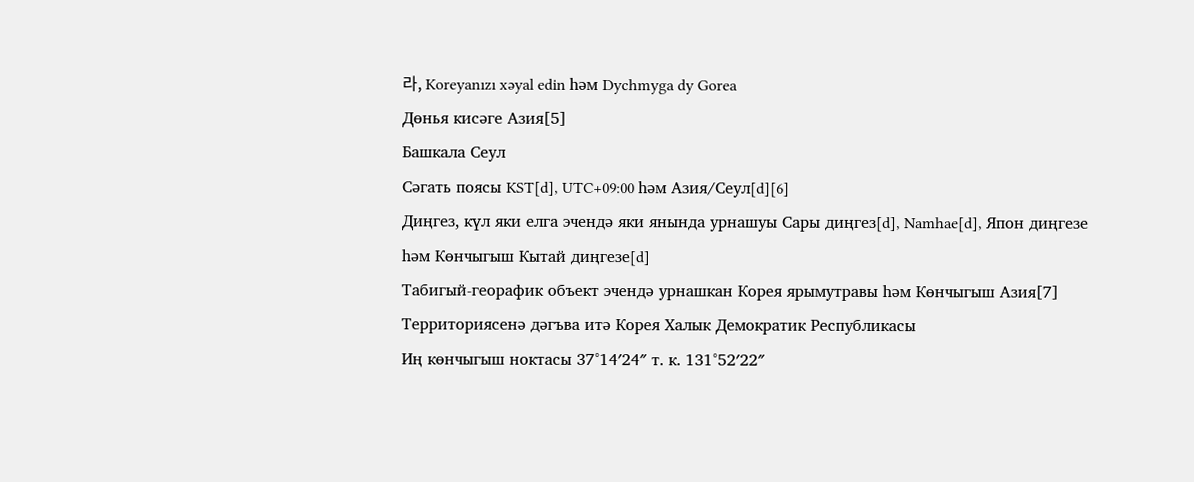라, Koreyanızı xəyal edin һәм Dychmyga dy Gorea
Дөнья кисәге Азия[5]
Башкала Сеул
Сәгать поясы KST[d], UTC+09:00 һәм Азия/Сеул[d][6]
Диңгез, күл яки елга эчендә яки янында урнашуы Сары диңгез[d], Namhae[d], Япон диңгезе һәм Көнчыгыш Кытай диңгезе[d]
Табигый-георафик объект эчендә урнашкан Корея ярымутравы һәм Көнчыгыш Азия[7]
Территориясенә дәгъва итә Корея Халык Демократик Республикасы
Иң көнчыгыш ноктасы 37°14′24″ т. к. 131°52′22″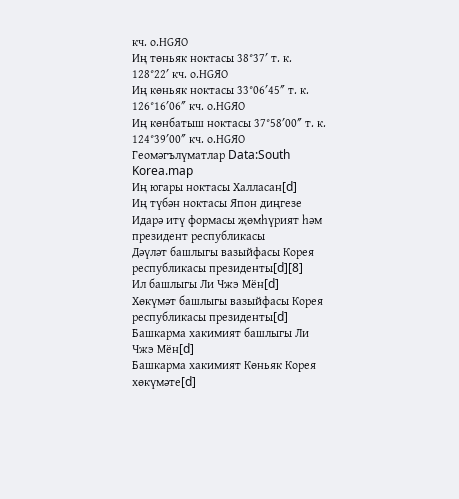кч. о.HGЯO
Иң төньяк ноктасы 38°37′ т. к. 128°22′ кч. о.HGЯO
Иң көньяк ноктасы 33°06′45″ т. к. 126°16′06″ кч. о.HGЯO
Иң көнбатыш ноктасы 37°58′00″ т. к. 124°39′00″ кч. о.HGЯO
Геомәгълүматлар Data:South Korea.map
Иң югары ноктасы Халласан[d]
Иң түбән ноктасы Япон диңгезе
Идарә итү формасы җөмһүрият һәм президент республикасы
Дәүләт башлыгы вазыйфасы Корея республикасы президенты[d][8]
Ил башлыгы Ли Чжэ Мён[d]
Хөкүмәт башлыгы вазыйфасы Корея республикасы президенты[d]
Башкарма хакимият башлыгы Ли Чжэ Мён[d]
Башкарма хакимият Көньяк Корея хөкүмәте[d]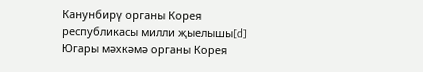Канунбирү органы Корея республикасы милли җыелышы[d]
Югары мәхкәмә органы Корея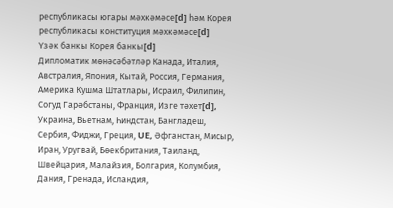республикасы югары мәхкәмәсе[d] һәм Корея республикасы конституция мәхкәмәсе[d]
Үзәк банкы Корея банкы[d]
Дипломатик мөнәсәбәтләр Канада, Италия, Австралия, Япония, Кытай, Россия, Германия, Америка Кушма Штатлары, Исраил, Филипин, Согуд Гарәбстаны, Франция, Изге тәхет[d], Украина, Вьетнам, Һиндстан, Бангладеш, Сербия, Фиджи, Греция, UE, Әфганстан, Мисыр, Иран, Уругвай, Бөекбритания, Таиланд, Швейцария, Малайзия, Болгария, Колумбия, Дания, Гренада, Исландия,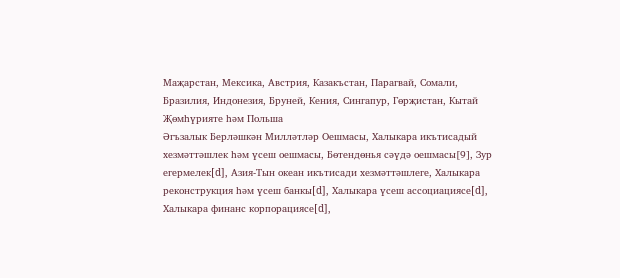Маҗарстан, Мексика, Австрия, Казакъстан, Парагвай, Сомали, Бразилия, Индонезия, Бруней, Кения, Сингапур, Гөрҗистан, Кытай Җөмһүрияте һәм Польша
Әгъзалык Берләшкән Милләтләр Оешмасы, Халыкара икътисадый хезмәттәшлек һәм үсеш оешмасы, Бөтендөнья сәүдә оешмасы[9], Зур егермелек[d], Азия-Тын океан икътисади хезмәттәшлеге, Халыкара реконструкция һәм үсеш банкы[d], Халыкара үсеш ассоциациясе[d], Халыкара финанс корпорациясе[d],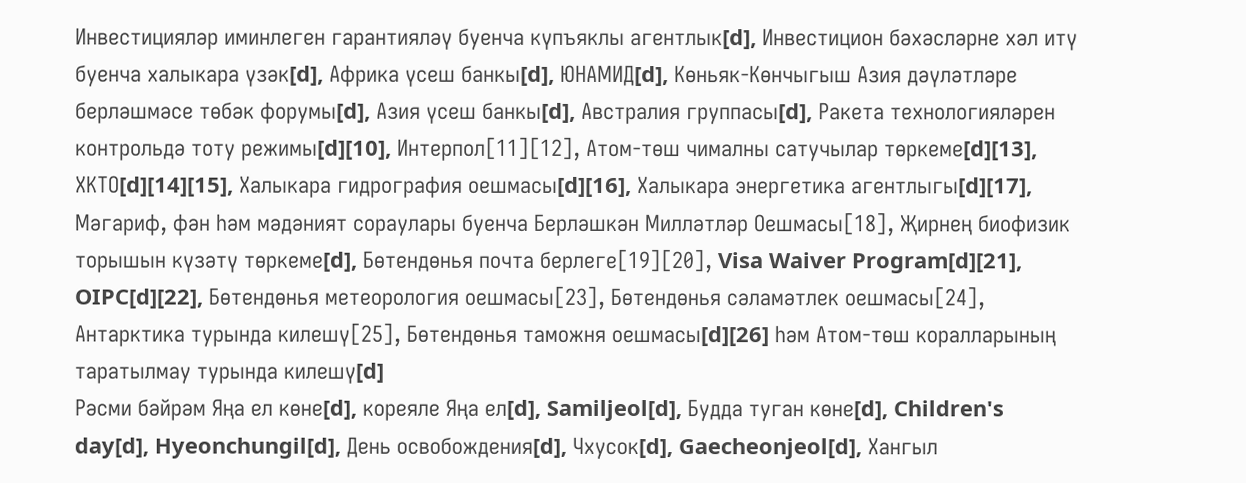Инвестицияләр иминлеген гарантияләү буенча күпъяклы агентлык[d], Инвестицион бәхәсләрне хәл итү буенча халыкара үзәк[d], Африка үсеш банкы[d], ЮНАМИД[d], Көньяк-Көнчыгыш Азия дәүләтләре берләшмәсе төбәк форумы[d], Азия үсеш банкы[d], Австралия группасы[d], Ракета технологияләрен контрольдә тоту режимы[d][10], Интерпол[11][12], Атом-төш чималны сатучылар төркеме[d][13], ХКТО[d][14][15], Халыкара гидрография оешмасы[d][16], Халыкара энергетика агентлыгы[d][17], Мәгариф, фән һәм мәдәният сораулары буенча Берләшкән Милләтләр Оешмасы[18], Җирнең биофизик торышын күзәтү төркеме[d], Бөтендөнья почта берлеге[19][20], Visa Waiver Program[d][21], OIPC[d][22], Бөтендөнья метеорология оешмасы[23], Бөтендөнья сәламәтлек оешмасы[24], Антарктика турында килешү[25], Бөтендөнья таможня оешмасы[d][26] һәм Атом-төш коралларының таратылмау турында килешү[d]
Рәсми бәйрәм Яңа ел көне[d], кореяле Яңа ел[d], Samiljeol[d], Будда туган көне[d], Children's day[d], Hyeonchungil[d], День освобождения[d], Чхусок[d], Gaecheonjeol[d], Хангыл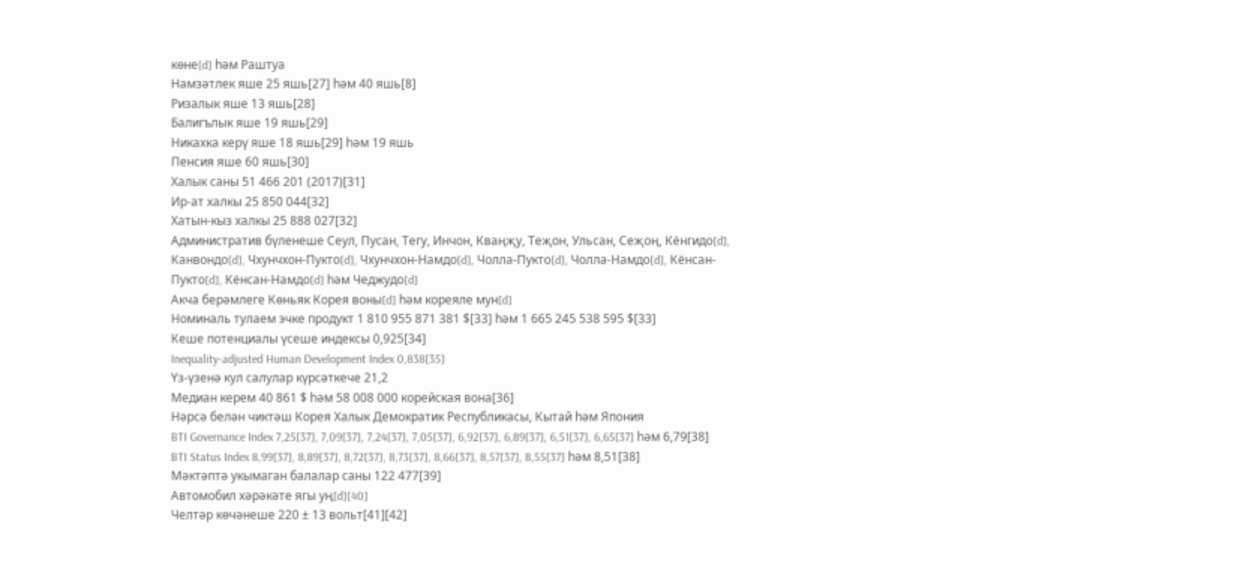көне[d] һәм Раштуа
Намзәтлек яше 25 яшь[27] һәм 40 яшь[8]
Ризалык яше 13 яшь[28]
Балигълык яше 19 яшь[29]
Никахка керү яше 18 яшь[29] һәм 19 яшь
Пенсия яше 60 яшь[30]
Халык саны 51 466 201 (2017)[31]
Ир-ат халкы 25 850 044[32]
Хатын-кыз халкы 25 888 027[32]
Административ бүленеше Сеул, Пусан, Тегу, Инчон, Кваңҗу, Теҗон, Ульсан, Сеҗоң, Кёнгидо[d], Канвондо[d], Чхунчхон-Пукто[d], Чхунчхон-Намдо[d], Чолла-Пукто[d], Чолла-Намдо[d], Кёнсан-Пукто[d], Кёнсан-Намдо[d] һәм Чеджудо[d]
Акча берәмлеге Көньяк Корея воны[d] һәм кореяле мун[d]
Номиналь тулаем эчке продукт 1 810 955 871 381 $[33] һәм 1 665 245 538 595 $[33]
Кеше потенциалы үсеше индексы 0,925[34]
Inequality-adjusted Human Development Index 0,838[35]
Үз-үзенә кул салулар күрсәткече 21,2
Медиан керем 40 861 $ һәм 58 008 000 корейская вона[36]
Нәрсә белән чиктәш Корея Халык Демократик Республикасы, Кытай һәм Япония
BTI Governance Index 7,25[37], 7,09[37], 7,24[37], 7,05[37], 6,92[37], 6,89[37], 6,51[37], 6,65[37] һәм 6,79[38]
BTI Status Index 8,99[37], 8,89[37], 8,72[37], 8,73[37], 8,66[37], 8,57[37], 8,55[37] һәм 8,51[38]
Мәктәптә укымаган балалар саны 122 477[39]
Автомобил хәрәкәте ягы уң[d][40]
Челтәр көчәнеше 220 ± 13 вольт[41][42]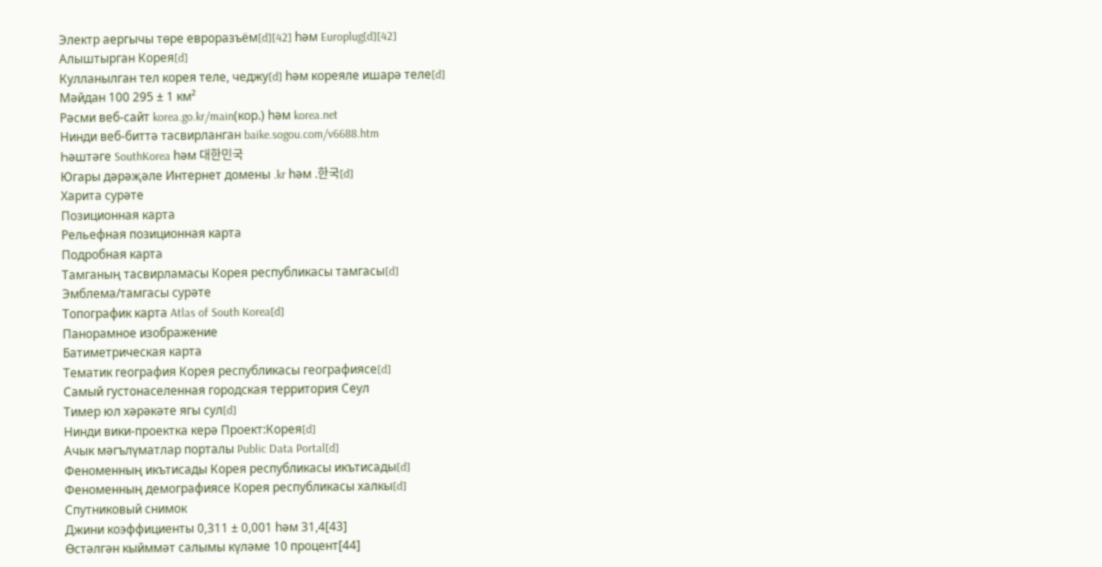Электр аергычы төре евроразъём[d][42] һәм Europlug[d][42]
Алыштырган Корея[d]
Кулланылган тел корея теле, чеджу[d] һәм кореяле ишарә теле[d]
Мәйдан 100 295 ± 1 км²
Рәсми веб-сайт korea.go.kr/main(кор.) һәм korea.net
Нинди веб-биттә тасвирланган baike.sogou.com/v6688.htm
Һәштәге SouthKorea һәм 대한민국
Югары дәрәҗәле Интернет домены .kr һәм .한국[d]
Харита сурәте
Позиционная карта
Рельефная позиционная карта
Подробная карта
Тамганың тасвирламасы Корея республикасы тамгасы[d]
Эмблема/тамгасы сурәте
Топографик карта Atlas of South Korea[d]
Панорамное изображение
Батиметрическая карта
Тематик география Корея республикасы географиясе[d]
Самый густонаселенная городская территория Сеул
Тимер юл хәрәкәте ягы сул[d]
Нинди вики-проектка керә Проект:Корея[d]
Ачык мәгълүматлар порталы Public Data Portal[d]
Феноменның икътисады Корея республикасы икътисады[d]
Феноменның демографиясе Корея республикасы халкы[d]
Спутниковый снимок
Джини коэффициенты 0,311 ± 0,001 һәм 31,4[43]
Өстәлгән кыйммәт салымы күләме 10 процент[44]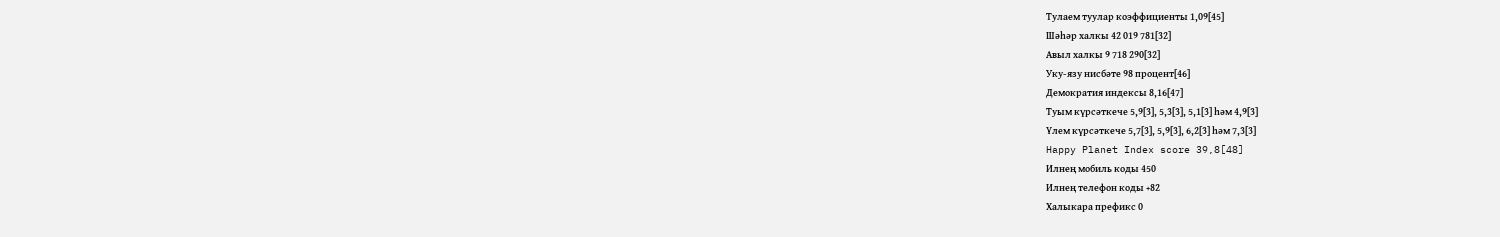Тулаем туулар коэффициенты 1,09[45]
Шәһәр халкы 42 019 781[32]
Авыл халкы 9 718 290[32]
Уку-язу нисбәте 98 процент[46]
Демократия индексы 8,16[47]
Туым күрсәткече 5,9[3], 5,3[3], 5,1[3] һәм 4,9[3]
Үлем күрсәткече 5,7[3], 5,9[3], 6,2[3] һәм 7,3[3]
Happy Planet Index score 39,8[48]
Илнең мобиль коды 450
Илнең телефон коды +82
Халыкара префикс 0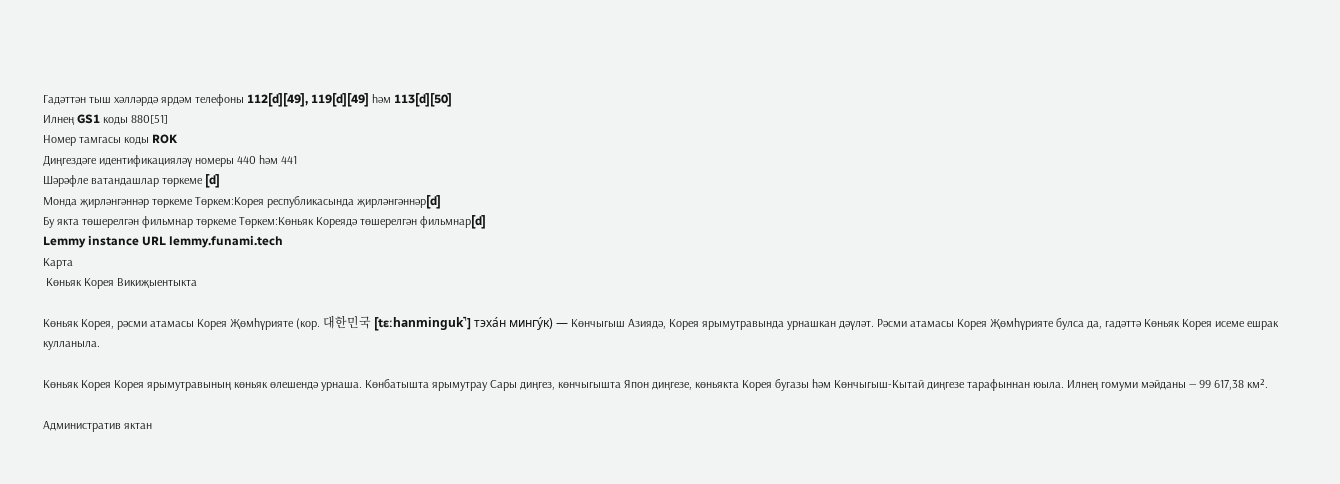Гадәттән тыш хәлләрдә ярдәм телефоны 112[d][49], 119[d][49] һәм 113[d][50]
Илнең GS1 коды 880[51]
Номер тамгасы коды ROK
Диңгездәге идентификацияләү номеры 440 һәм 441
Шәрәфле ватандашлар төркеме [d]
Монда җирләнгәннәр төркеме Төркем:Корея республикасында җирләнгәннәр[d]
Бу якта төшерелгән фильмнар төркеме Төркем:Көньяк Кореядә төшерелгән фильмнар[d]
Lemmy instance URL lemmy.funami.tech
Карта
 Көньяк Корея Викиҗыентыкта

Көньяк Корея, рәсми атамасы Корея Җөмһүрияте (кор. 대한민국 [tɛːhanminɡuk̚] тэха́н мингу́к) — Көнчыгыш Азиядә, Корея ярымутравында урнашкан дәүләт. Рәсми атамасы Корея Җөмһүрияте булса да, гадәттә Көньяк Корея исеме ешрак кулланыла.

Көньяк Корея Корея ярымутравының көньяк өлешендә урнаша. Көнбатышта ярымутрау Сары диңгез, көнчыгышта Япон диңгезе, көньякта Корея бугазы һәм Көнчыгыш-Кытай диңгезе тарафыннан юыла. Илнең гомуми мәйданы — 99 617,38 км².

Административ яктан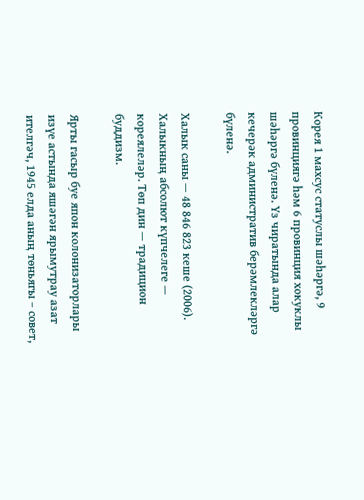Корея 1 махсус статуслы шәһәргә, 9 провинциягә һәм 6 провинция хокуклы шәһәргә бүленә. Үз чиратында алар кечерәк административ берәмлекләргә бүленә.

Халык саны — 48 846 823 кеше (2006). Халыкның абсолют күпчелеге — кореялеләр. Төп дин — традицион буддизм.

Ярты гасыр буе япон колонизаторлары изүе астында яшәгән ярымутрау азат ителгәч, 1945 елда аның төньягы – совет,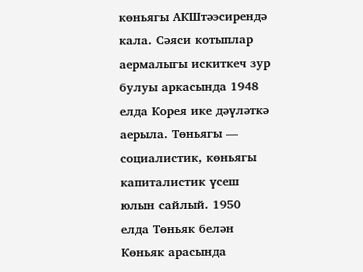көньягы АКШтәэсирендә кала. Сәяси котыплар аермалыгы искиткеч зур булуы аркасында 1948 елда Корея ике дәүләткә аерыла. Төньягы — социалистик, көньягы капиталистик үсеш юлын сайлый. 1950 елда Төньяк белән Көньяк арасында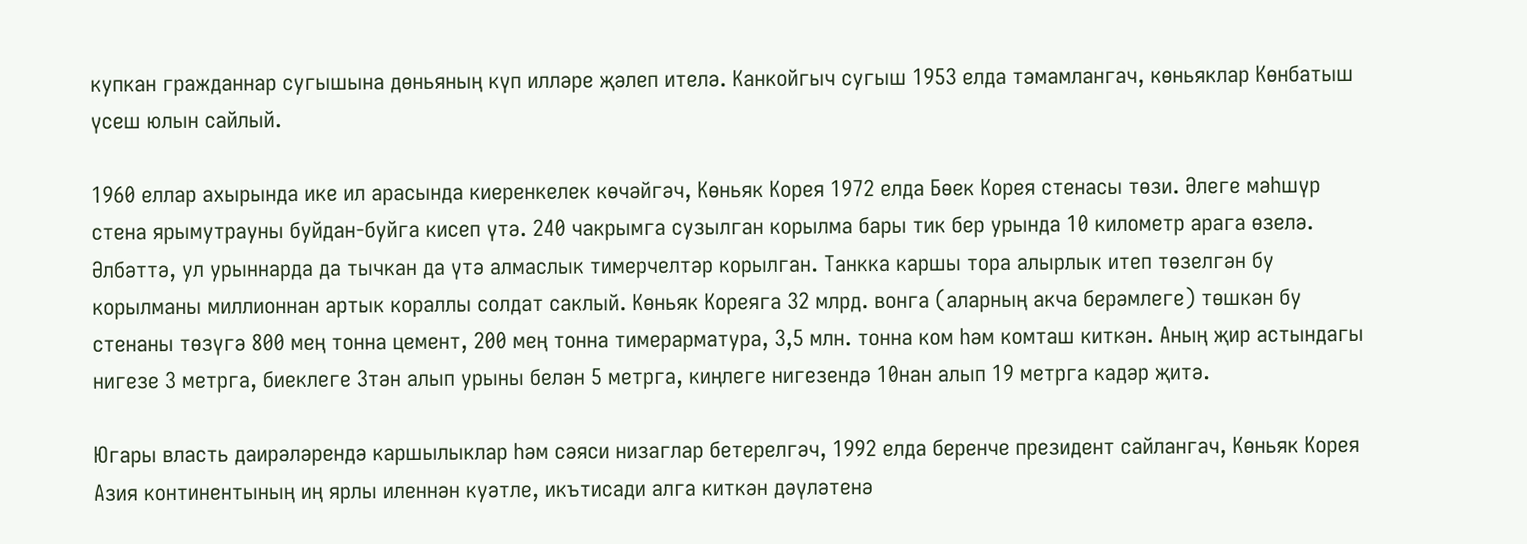купкан гражданнар сугышына дөньяның күп илләре җәлеп ителә. Канкойгыч сугыш 1953 елда тәмамлангач, көньяклар Көнбатыш үсеш юлын сайлый.

1960 еллар ахырында ике ил арасында киеренкелек көчәйгәч, Көньяк Корея 1972 елда Бөек Корея стенасы төзи. Әлеге мәһшүр стена ярымутрауны буйдан-буйга кисеп үтә. 240 чакрымга сузылган корылма бары тик бер урында 10 километр арага өзелә. Әлбәттә, ул урыннарда да тычкан да үтә алмаслык тимерчелтәр корылган. Танкка каршы тора алырлык итеп төзелгән бу корылманы миллионнан артык кораллы солдат саклый. Көньяк Кореяга 32 млрд. вонга (аларның акча берәмлеге) төшкән бу стенаны төзүгә 800 мең тонна цемент, 200 мең тонна тимерарматура, 3,5 млн. тонна ком һәм комташ киткән. Аның җир астындагы нигезе 3 метрга, биеклеге 3тән алып урыны белән 5 метрга, киңлеге нигезендә 10нан алып 19 метрга кадәр җитә.

Югары власть даирәләрендә каршылыклар һәм сәяси низаглар бетерелгәч, 1992 елда беренче президент сайлангач, Көньяк Корея Азия континентының иң ярлы иленнән куәтле, икътисади алга киткән дәүләтенә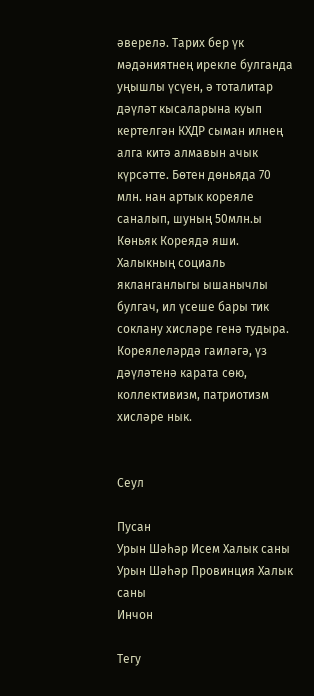әверелә. Тарих бер үк мәдәниятнең ирекле булганда уңышлы үсүен, ә тоталитар дәүләт кысаларына куып кертелгән КХДР сыман илнең алга китә алмавын ачык күрсәтте. Бөтен дөньяда 70 млн. нан артык кореяле саналып, шуның 50млн.ы Көньяк Кореядә яши. Халыкның социаль якланганлыгы ышанычлы булгач, ил үсеше бары тик соклану хисләре генә тудыра. Кореялеләрдә гаиләгә, үз дәүләтенә карата сөю, коллективизм, патриотизм хисләре нык.


Сеул

Пусан
Урын Шәһәр Исем Халык саны Урын Шәһәр Провинция Халык саны
Инчон

Тегу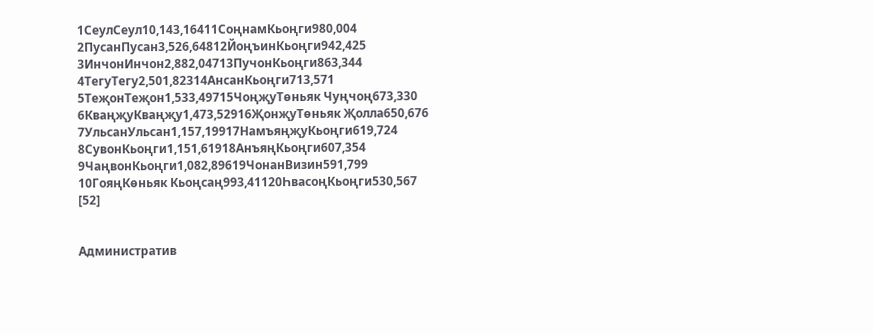1СеулСеул10,143,16411СоңнамКьоңги980,004
2ПусанПусан3,526,64812ЙоңъинКьоңги942,425
3ИнчонИнчон2,882,04713ПучонКьоңги863,344
4ТегуТегу2,501,82314АнсанКьоңги713,571
5ТеҗонТеҗон1,533,49715ЧоңҗуТөньяк Чуңчоң673,330
6КваңҗуКваңҗу1,473,52916ҖонҗуТөньяк Җолла650,676
7УльсанУльсан1,157,19917НамъяңҗуКьоңги619,724
8СувонКьоңги1,151,61918АнъяңКьоңги607,354
9ЧаңвонКьоңги1,082,89619ЧонанВизин591,799
10ГояңКөньяк Кьоңсаң993,41120ҺвасоңКьоңги530,567
[52]


Административ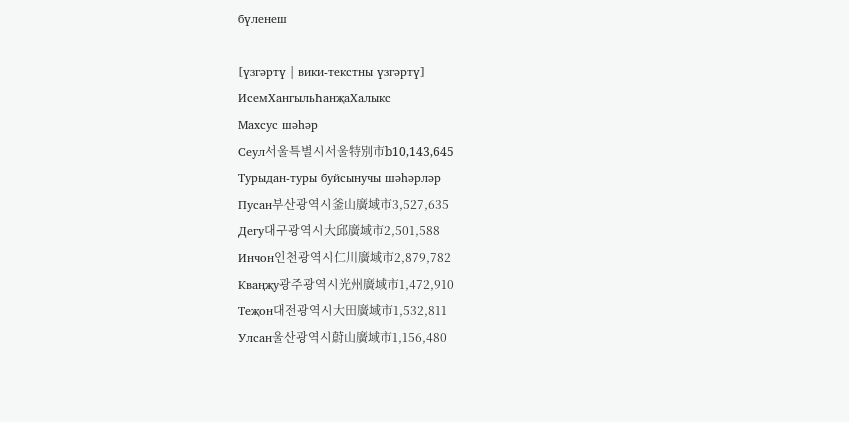бүленеш

[үзгәртү | вики-текстны үзгәртү]
ИсемХангыльҺанҗаХалыкc
Махсус шәһәр
Сеул서울특별시서울特別市b10,143,645
Турыдан-туры буйсынучы шәһәрләр
Пусан부산광역시釜山廣域市3,527,635
Дегу대구광역시大邱廣域市2,501,588
Инчон인천광역시仁川廣域市2,879,782
Кваңҗу광주광역시光州廣域市1,472,910
Теҗон대전광역시大田廣域市1,532,811
Улсан울산광역시蔚山廣域市1,156,480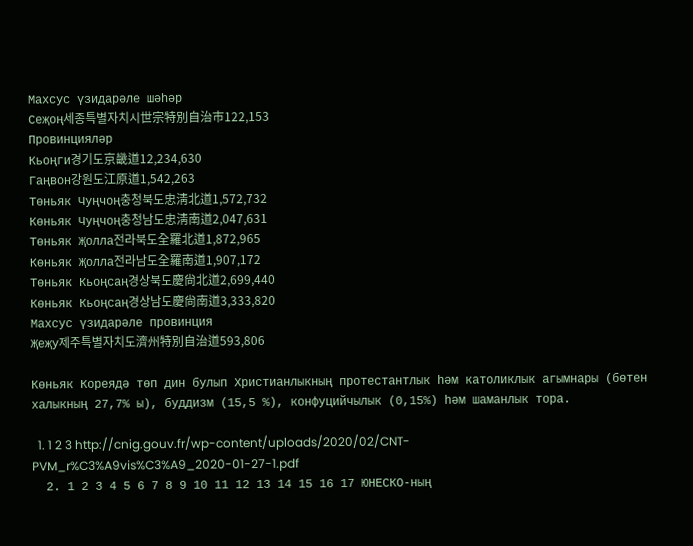Махсус үзидарәле шәһәр
Сеҗоң세종특별자치시世宗特別自治市122,153
Провинцияләр
Кьоңги경기도京畿道12,234,630
Гаңвон강원도江原道1,542,263
Төньяк Чуңчоң충청북도忠淸北道1,572,732
Көньяк Чуңчоң충청남도忠淸南道2,047,631
Төньяк Җолла전라북도全羅北道1,872,965
Көньяк Җолла전라남도全羅南道1,907,172
Төньяк Кьоңсаң경상북도慶尙北道2,699,440
Көньяк Кьоңсаң경상남도慶尙南道3,333,820
Махсус үзидарәле провинция
Җеҗу제주특별자치도濟州特別自治道593,806

Көньяк Кореядә төп дин булып Христианлыкның протестантлык һәм католиклык агымнары (бөтен халыкның 27,7% ы), буддизм (15,5 %), конфуцийчылык (0,15%) һәм шаманлык тора.

  1. 1 2 3 http://cnig.gouv.fr/wp-content/uploads/2020/02/CNT-PVM_r%C3%A9vis%C3%A9_2020-01-27-1.pdf
  2. 1 2 3 4 5 6 7 8 9 10 11 12 13 14 15 16 17 ЮНЕСКО-ның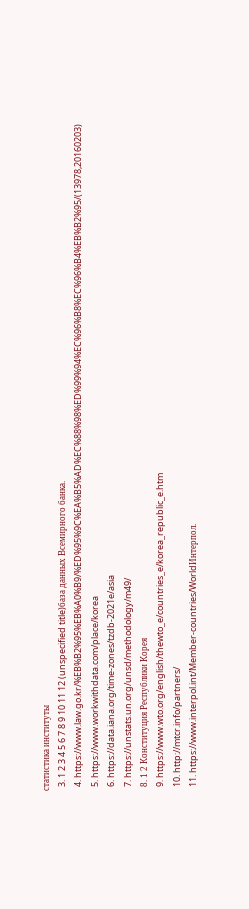статистика институты
  3. 1 2 3 4 5 6 7 8 9 10 11 12 (unspecified title)база данных Всемирного банка.
  4. https://www.law.go.kr/%EB%B2%95%EB%A0%B9/%ED%95%9C%EA%B5%AD%EC%88%98%ED%99%94%EC%96%B8%EC%96%B4%EB%B2%95/(13978,20160203)
  5. https://www.workwithdata.com/place/korea
  6. https://data.iana.org/time-zones/tzdb-2021e/asia
  7. https://unstats.un.org/unsd/methodology/m49/
  8. 1 2 Конституция Республики Корея
  9. https://www.wto.org/english/thewto_e/countries_e/korea_republic_e.htm
  10. http://mtcr.info/partners/
  11. https://www.interpol.int/Member-countries/WorldИнтерпол.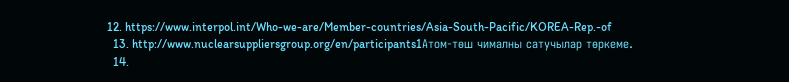12. https://www.interpol.int/Who-we-are/Member-countries/Asia-South-Pacific/KOREA-Rep.-of
  13. http://www.nuclearsuppliersgroup.org/en/participants1Атом-төш чималны сатучылар төркеме.
  14.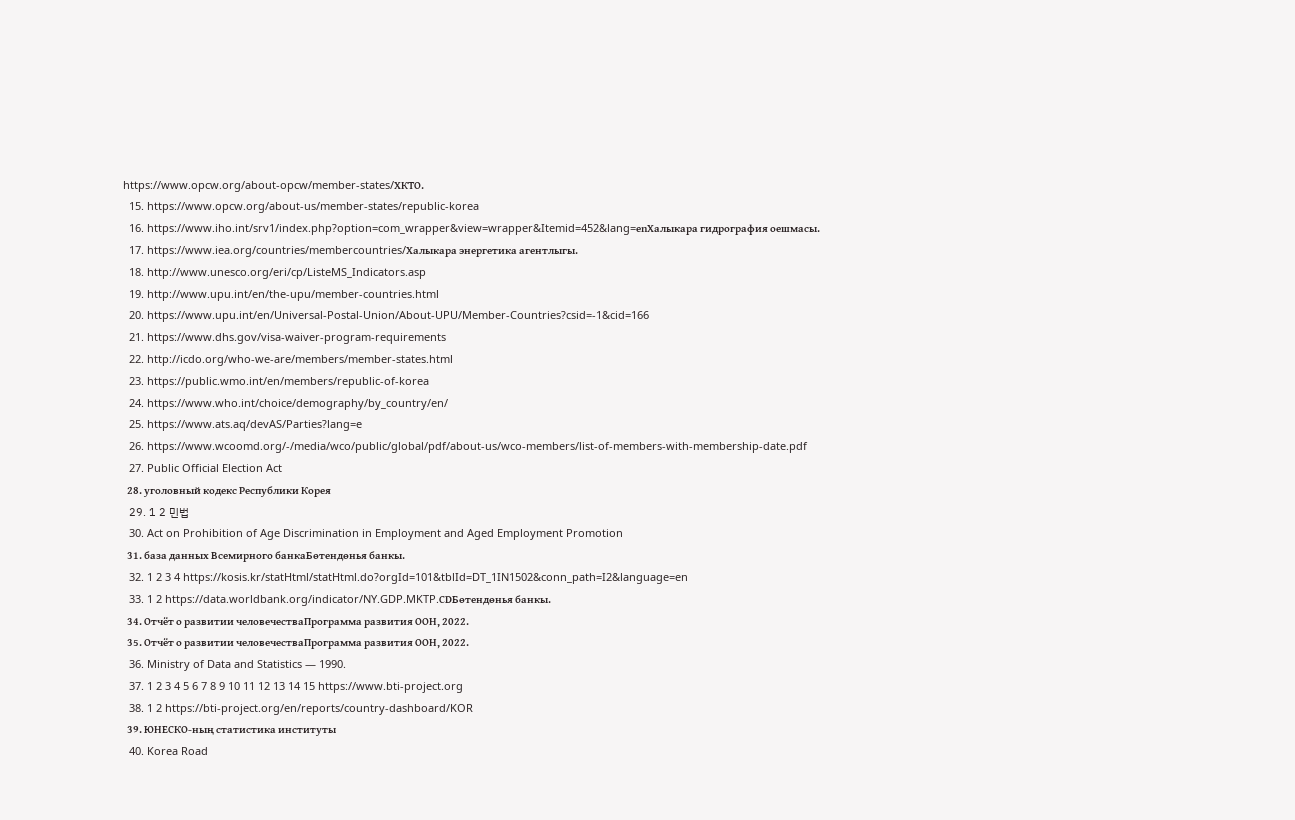https://www.opcw.org/about-opcw/member-states/ХКТО.
  15. https://www.opcw.org/about-us/member-states/republic-korea
  16. https://www.iho.int/srv1/index.php?option=com_wrapper&view=wrapper&Itemid=452&lang=enХалыкара гидрография оешмасы.
  17. https://www.iea.org/countries/membercountries/Халыкара энергетика агентлыгы.
  18. http://www.unesco.org/eri/cp/ListeMS_Indicators.asp
  19. http://www.upu.int/en/the-upu/member-countries.html
  20. https://www.upu.int/en/Universal-Postal-Union/About-UPU/Member-Countries?csid=-1&cid=166
  21. https://www.dhs.gov/visa-waiver-program-requirements
  22. http://icdo.org/who-we-are/members/member-states.html
  23. https://public.wmo.int/en/members/republic-of-korea
  24. https://www.who.int/choice/demography/by_country/en/
  25. https://www.ats.aq/devAS/Parties?lang=e
  26. https://www.wcoomd.org/-/media/wco/public/global/pdf/about-us/wco-members/list-of-members-with-membership-date.pdf
  27. Public Official Election Act
  28. уголовный кодекс Республики Корея
  29. 1 2 민법
  30. Act on Prohibition of Age Discrimination in Employment and Aged Employment Promotion
  31. база данных Всемирного банкаБөтендөнья банкы.
  32. 1 2 3 4 https://kosis.kr/statHtml/statHtml.do?orgId=101&tblId=DT_1IN1502&conn_path=I2&language=en
  33. 1 2 https://data.worldbank.org/indicator/NY.GDP.MKTP.CDБөтендөнья банкы.
  34. Отчёт о развитии человечестваПрограмма развития ООН, 2022.
  35. Отчёт о развитии человечестваПрограмма развития ООН, 2022.
  36. Ministry of Data and Statistics — 1990.
  37. 1 2 3 4 5 6 7 8 9 10 11 12 13 14 15 https://www.bti-project.org
  38. 1 2 https://bti-project.org/en/reports/country-dashboard/KOR
  39. ЮНЕСКО-ның статистика институты
  40. Korea Road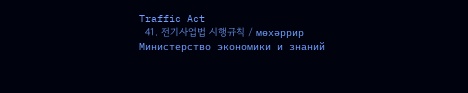Traffic Act
  41. 전기사업법 시행규칙 / мөхәррир Министерство экономики и знаний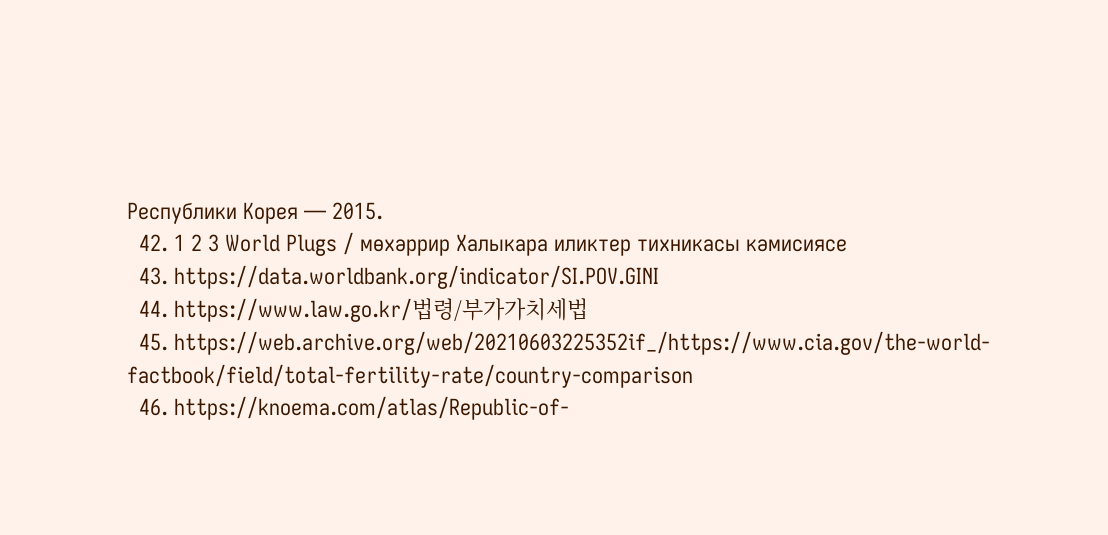Республики Корея — 2015.
  42. 1 2 3 World Plugs / мөхәррир Халыкара иликтер тихникасы кәмисиясе
  43. https://data.worldbank.org/indicator/SI.POV.GINI
  44. https://www.law.go.kr/법령/부가가치세법
  45. https://web.archive.org/web/20210603225352if_/https://www.cia.gov/the-world-factbook/field/total-fertility-rate/country-comparison
  46. https://knoema.com/atlas/Republic-of-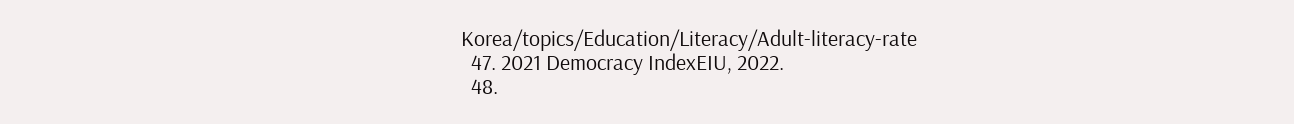Korea/topics/Education/Literacy/Adult-literacy-rate
  47. 2021 Democracy IndexEIU, 2022.
  48.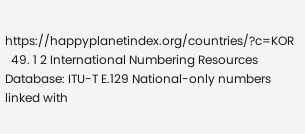https://happyplanetindex.org/countries/?c=KOR
  49. 1 2 International Numbering Resources Database: ITU-T E.129 National-only numbers linked with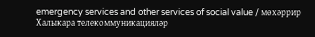emergency services and other services of social value / мөхәррир Халыкара телекоммуникацияләр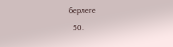берлеге
  50.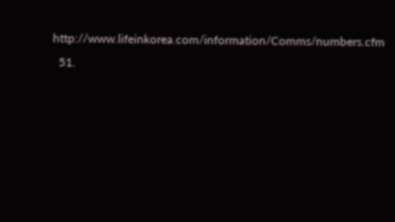http://www.lifeinkorea.com/information/Comms/numbers.cfm
  51.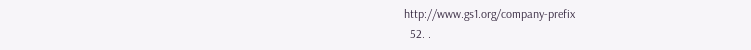http://www.gs1.org/company-prefix
  52. .